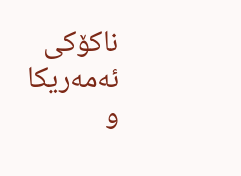ناكۆكى ئه‌مه‌ريكا و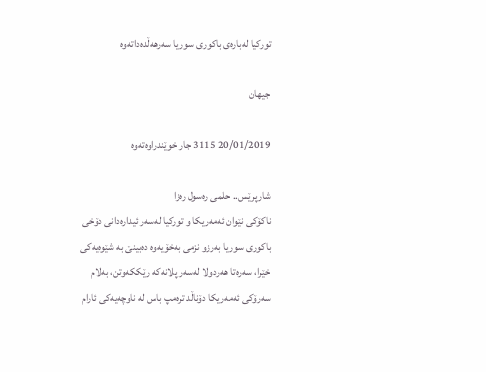توركيا له‌باره‌ى باكورى سوريا سه‌رهه‌ڵده‌داته‌وه‌

جیهان

20/01/2019 3115 جار خوێندراوه‌ته‌وه

شارپرێس.. حلمى ره‌سول ره‌زا
ناكۆكى نێوان ئه‌مه‌ريكا و توركيا له‌سه‌ر ئيداره‌دانى دۆخى باكورى سوريا به‌رزو نزمى به‌خۆيه‌وه‌ ده‌بينێ به‌ شێوه‌يه‌كى خێرا، سه‌ره‌تا هه‌ردولا له‌سه‌ر پلانه‌كه‌ رێككه‌وتن، به‌لام سه‌رۆكى ئه‌مه‌ريكا دۆناڵد تره‌مپ باس له‌ ناوچه‌يه‌كى ئارام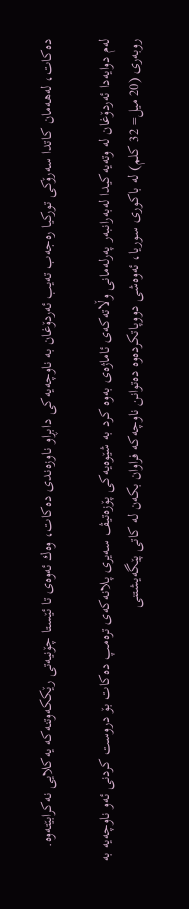ده‌كات، له‌هه‌مان كاتدا سه‌رۆكى توركيا ره‌جه‌ب ته‌يب ئه‌ردۆغان به‌ ناوچه‌يه‌كى دابڕاو ناوزه‌ندى ده‌كات، وه‌ك ئه‌وه‌ى تا ئێستا چۆنيه‌تى رێككه‌وتنه‌كه‌ يه‌كلايى نه‌كرابێته‌وه‌.

له‌م دوايه‌دا ئه‌ردۆغان له‌ وته‌يه‌كيدا له‌به‌رانبه‌ر په‌رله‌مانى وڵاته‌كه‌ى ئاماژه‌ى به‌وه‌ كرد به‌ شێوه‌يه‌كى پۆزه‌تيڤ سه‌يرى پلانه‌كه‌ى تره‌مپ ده‌كات بۆ دروست كردنى ئه‌و ناوچه‌يه‌ به‌ روبه‌رى (20 ميل= 32 كلم) له‌ باكورى سوريا، ئه‌وه‌شى دووپاتكرده‌وه‌ ده‌توانن ناوچه‌كه‌ فراوان بكه‌ن له‌ كاتى پێگه‌يشتنى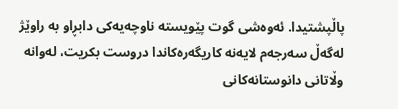پاڵپشتيدا. ئه‌وه‌شى گوت پێويسته‌ ناوچه‌يه‌كى دابڕاو به‌ راوێژ له‌گه‌ڵ سه‌رجه‌م لايه‌نه‌ كاريگه‌ره‌كاندا دروست بكريت، له‌وانه‌ وڵاتانى دانوستانه‌كانى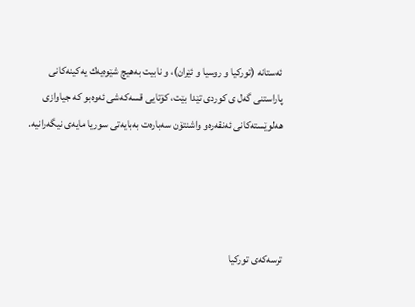ئه‌ستانه‌ (توركيا و روسيا و ئێران)، و نابيت به‌هيچ شێوه‌يه‌ك يه‌كينه‌كانى پاراستنى گه‌ل ى كوردى تێدا بێت، كۆتايى قسه‌كه‌شى ئه‌وه‌بو كه‌ جياوازى هه‌لوێسته‌كانى ئه‌نقه‌ره‌و واشنتۆن سه‌باره‌ت به‌بايه‌تى سوريا مايه‌ى نيگه‌رانيه‌.




ترسه‌كه‌ى توركيا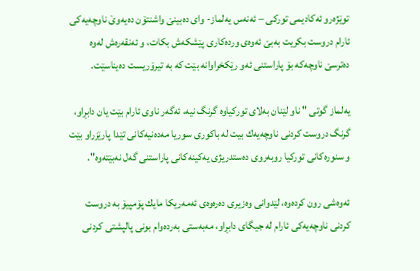توێژه‌رو ئه‌كاديمى توركى – ئه‌نه‌س يه‌لماز- واى ده‌بينێ واشنتۆن ده‌يه‌وێ ناوچه‌يه‌كى ئارام دروست بكريت به‌بێ ئه‌وه‌ى ورده‌كارى پێشكه‌ش بكات، و ئه‌نقه‌ره‌ش له‌وه‌ ده‌ترسێ ناوچه‌كه‌ بۆ پاراستنى ئه‌و رێكخراوانه‌ بێت كه‌ به‌ تيرۆريست ده‌يناسێت.

يه‌لماز گوتى " ناو لێنان به‌لاى توركياوه‌ گرنگ نيه‌، ئه‌گه‌ر ناوى ئارام بێت يان دابڕاو، گرنگ دروست كردنى ناوچه‌يه‌ك بيت له‌ باكورى سوريا مه‌ده‌نيه‌كانى تێدا پارێزراو بێت و سنوره‌كانى توركيا روبه‌روى ده‌ستدريژى يه‌كينه‌كانى پاراستنى گه‌ل نه‌بێته‌وه‌".

ئه‌وه‌شى رون كرده‌وه‌، لێدوانى وه‌زيرى ده‌ره‌وه‌ى ئه‌مه‌ريكا مايك پۆمپيۆ به‌ دروست كردنى ناوچه‌يه‌كى ئارام له‌ جيگاى دابڕاو، مه‌به‌ستى به‌رده‌وام بونى پالپشتى كردنى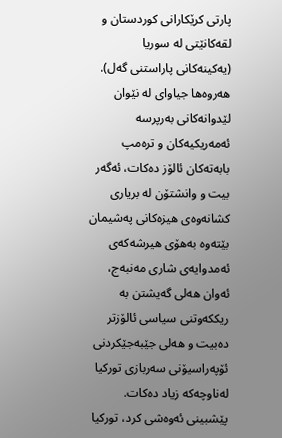پارتى كرێكارانى كوردستان و لقه‌كانێتى له‌ سوريا (يه‌كينه‌كانى پاراستنى گه‌ل). هه‌روه‌ها جياواى له‌ نێوان لێدوانه‌كانى به‌رپرسه‌ ئه‌مه‌ريكيه‌كان و تره‌مپ بابه‌ته‌كان ئالۆز ده‌كات، ئه‌گه‌ر بيت و وانشتۆن له‌ بريارى كشانه‌وه‌ى هيزه‌كانى په‌شيمان بێته‌وه‌ به‌هۆى هيرشه‌كه‌ى ئه‌مدوايه‌ى شارى مه‌نبه‌ج، ئه‌وان هه‌لى گه‌يشتن به‌ ريككه‌وتنى سياسى ئالۆزتر ده‌بيت و هه‌لى جێبه‌جێكردنى ئۆپه‌راسيۆنى سه‌ربازى توركيا له‌ناوچه‌كه‌ زياد ده‌كات. پێشبينى ئه‌وه‌شى كرد، توركيا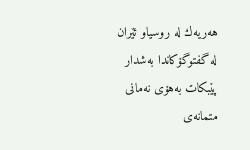هه‌ريه‌ك له‌ روسياو ئێران له‌ گفتوگۆكاندا به‌شدار پێبكات به‌هۆى نه‌مانى متمانه‌ى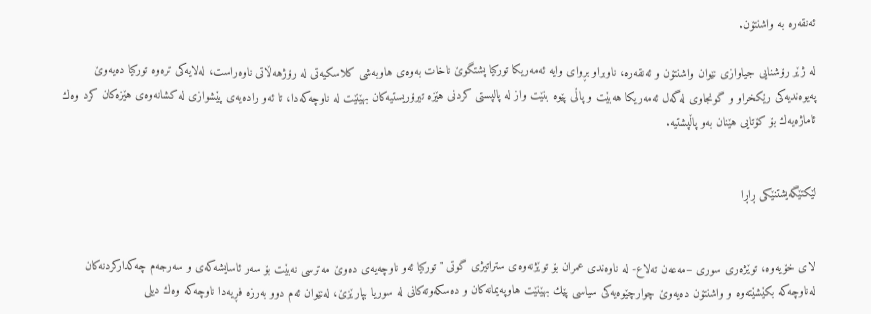ئه‌نقه‌ره‌ به‌ واشنتۆن.

له‌ ژێر رۆشنايى جياوازى نێوان واشنتۆن و ئه‌نقه‌ره‌، ناوبراو بڕواى وايه‌ ئه‌مه‌ريكا توركيا پشتگوێ ناخات به‌وه‌ى هاوبه‌شى كلاسكيه‌تى له‌ رۆژهه‌ڵاتى ناوه‌راست، له‌لايه‌كى تره‌وه‌ توركيا ده‌يه‌وێ په‌يوه‌نديه‌كى رێكخراو و گونجاوى له‌گه‌ل ئه‌مه‌ريكا هه‌بێت و پاڵى پێوه‌ بنێت واز له‌ پالپستى كردنى هێزه‌ تيرۆريستيه‌كان بهێنێت له‌ ناوچه‌كه‌دا، تا ئه‌و راده‌يه‌ى پێشوازى له‌ كشانه‌وه‌ى هێزه‌كان كرد وه‌ك ئاماژه‌يه‌ك بۆ كۆتايى هێنان به‌و پاڵپشتيه‌.


لێكتێگه‌يشتنێكى ڕاڕا


لاى خۆيه‌وه‌، توێژه‌رى سورى –مه‌عه‌ن ته‌لاع- له‌ ناوه‌ندى عمران بۆ توێژنه‌وه‌ى ستراتيژى گوتى " توركيا ئه‌و ناوچه‌يه‌ى ده‌وێ مه‌ترسى نه‌بێت بۆ سه‌ر ئاسايشه‌كه‌ى و سه‌رجه‌م چه‌كداركردنه‌كان له‌ناوچه‌كه‌ بكێشێته‌وه‌ و واشنتۆن ده‌يه‌وێ چوارچێوه‌يه‌كى سياسى پێك بهێنێت هاوپه‌يمانه‌كان و ده‌سكه‌وته‌كانى له‌ سوريا بپارێزێ، له‌نێوان ئه‌م دوو به‌رزه‌ فڕيه‌دا ناوچه‌كه‌ وه‌ك ديلى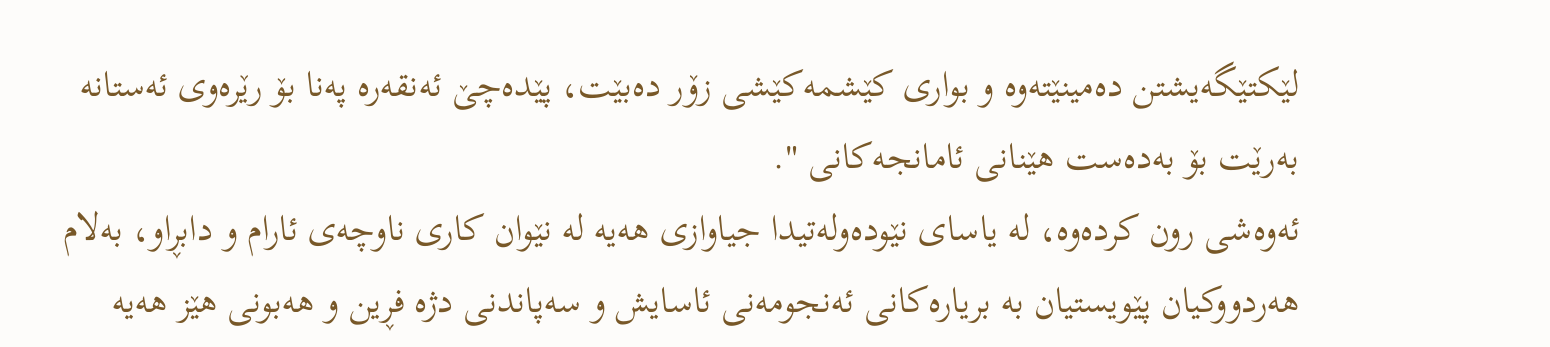لێكتێگه‌يشتن ده‌مينێته‌وه‌ و بوارى كێشمه‌كێشى زۆر ده‌بێت، پێده‌چێ ئه‌نقه‌ره‌ په‌نا بۆ رێره‌وى ئه‌ستانه‌ به‌رێت بۆ به‌ده‌ست هێنانى ئامانجه‌كانى ".
ئه‌وه‌شى رون كرده‌وه‌، له‌ ياساى نێوده‌وله‌تيدا جياوازى هه‌يه‌ له‌ نێوان كارى ناوچه‌ى ئارام و دابڕاو، به‌لام هه‌ردووكيان پێويستيان به‌ برياره‌كانى ئه‌نجومه‌نى ئاسايش و سه‌پاندنى دژه‌ فڕين و هه‌بونى هێز هه‌يه‌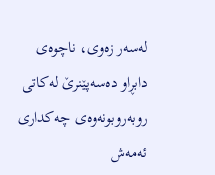له‌سه‌ر زه‌وى، ناچوه‌ى دابڕاو ده‌سه‌پێنرێ له‌كاتى روبه‌روبونه‌وه‌ى چه‌كدارى ئه‌مه‌ش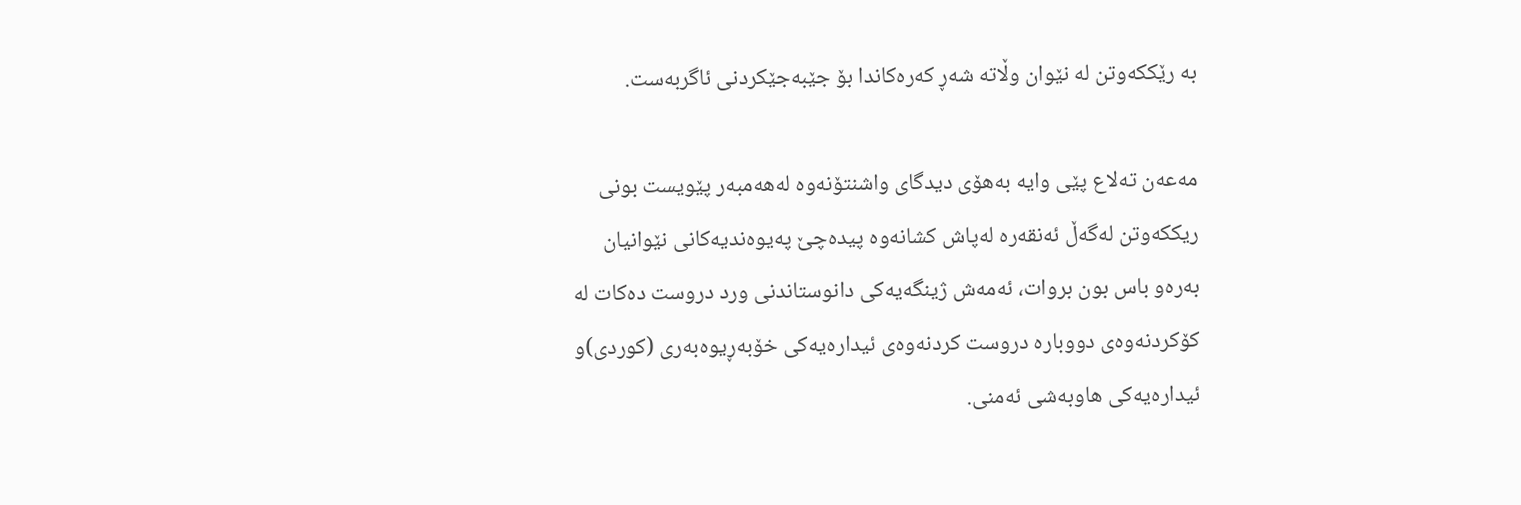به‌ رێككه‌وتن له‌ نێوان وڵاته‌ شه‌ڕ كه‌ره‌كاندا بۆ جێبه‌جێكردنى ئاگربه‌ست.

مه‌عه‌ن ته‌لاع پێى وايه‌ به‌هۆى ديدگاى واشنتۆنه‌وه‌ له‌هه‌مبه‌ر پێويست بونى ريككه‌وتن له‌گه‌ڵ ئه‌نقه‌ره‌ له‌پاش كشانه‌وه‌ پيده‌چێ په‌يوه‌نديه‌كانى نێوانيان به‌ره‌و باس بون بروات، ئه‌مه‌ش ژينگه‌يه‌كى دانوستاندنى ورد دروست ده‌كات له‌ كۆكردنه‌وه‌ى دووباره‌ دروست كردنه‌وه‌ى ئيداره‌يه‌كى خۆبه‌ڕيوه‌به‌رى (كوردى)و ئيداره‌يه‌كى هاوبه‌شى ئه‌منى.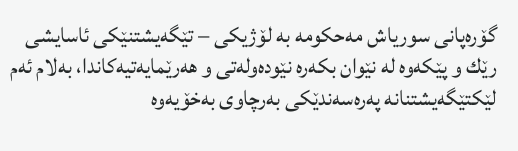گۆره‌پانى سورياش مه‌حكومه‌ به‌ لۆژيكى – تێگه‌يشتنێكى ئاسايشى رێك و پێكه‌وه‌ له‌ نێوان بكه‌ره‌ نێوده‌وله‌تى و هه‌رێمايه‌تيه‌كاندا، به‌لام ئه‌م لێكتێگه‌يشتنانه‌ په‌ره‌سه‌ندێكى به‌رچاوى به‌خۆيه‌وه‌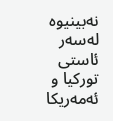نه‌بينيوه‌ له‌سه‌ر ئاستى توركيا و ئه‌مه‌ريكا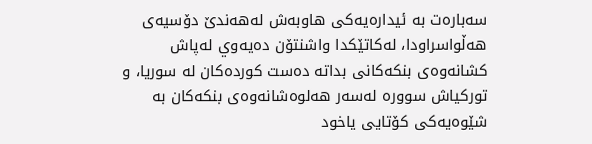سه‌باره‌ت به‌ ئيداره‌يه‌كى هاوبه‌ش له‌هه‌ندێ دۆسيه‌ى هه‌ڵواسراودا، له‌كاتێكدا واشنتۆن ده‌يه‌وي له‌پاش كشانه‌وه‌ى بنكه‌كانى بداته‌ ده‌ست كورده‌كان له‌ سوريا، و توركياش سووره‌ له‌سه‌ر هه‌لوه‌شانه‌وه‌ى بنكه‌كان به‌ شێوه‌يه‌كى كۆتايى ياخود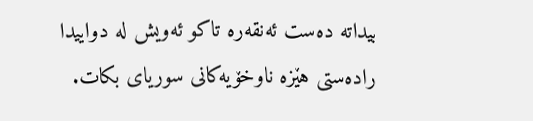بيداته‌ ده‌ست ئه‌نقه‌ره‌ تاكو ئه‌ويش له‌ دواييدا راده‌ستى هێزه‌ ناوخۆيه‌كانى سورياى بكات.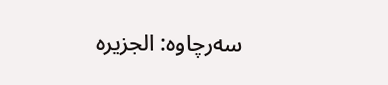سه‌رچاوه‌: الجزيره‌